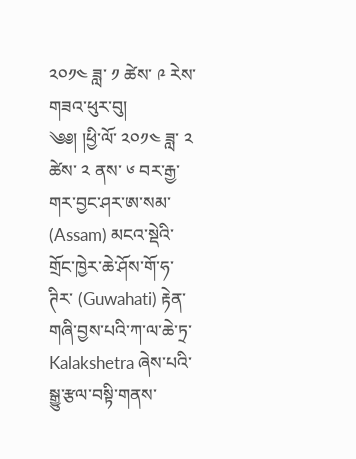༢༠༡༤ ཟླ་ ༡ ཚེས་ ༩ རེས་གཟའ་ཕུར་བུ།
༄༅། །ཕྱི་ལོ་ ༢༠༡༤ ཟླ་ ༢ ཚེས་ ༢ ནས་ ༦ བར་རྒྱ་གར་བྱང་ཤར་ཨ་སམ་ (Assam) མངའ་སྡེའི་གྲོང་ཁྱེར་ཆེ་ཤོས་གོ་ཧ་ཊིར་ (Guwahati) རྟེན་གཞི་བྱས་པའི་ཀ་ལ་ཆེ་ཏྲ་ Kalakshetra ཞེས་པའི་སྒྱུ་རྩལ་བསྟི་གནས་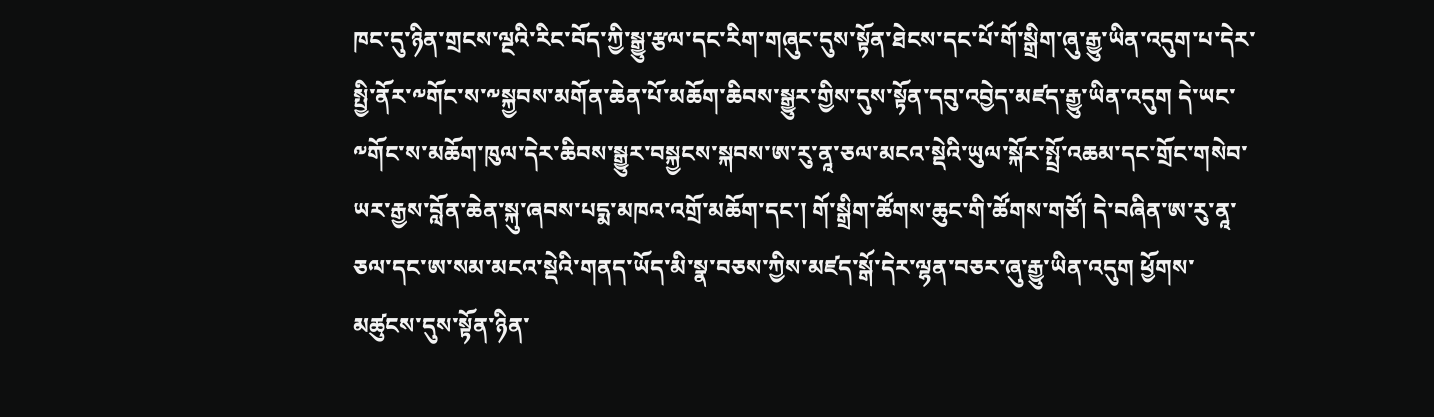ཁང་དུ་ཉིན་གྲངས་ལྔའི་རིང་བོད་ཀྱི་སྒྱུ་རྩལ་དང་རིག་གཞུང་དུས་སྟོན་ཐེངས་དང་པོ་གོ་སྒྲིག་ཞུ་རྒྱུ་ཡིན་འདུག་པ་དེར་སྤྱི་ནོར་༸གོང་ས་༸སྐྱབས་མགོན་ཆེན་པོ་མཆོག་ཆིབས་སྒྱུར་གྱིས་དུས་སྟོན་དབུ་འབྱེད་མཛད་རྒྱུ་ཡིན་འདུག དེ་ཡང་༸གོང་ས་མཆོག་ཁུལ་དེར་ཆིབས་སྒྱུར་བསྐྱངས་སྐབས་ཨ་རུ་ནཱ་ཅལ་མངའ་སྡེའི་ཡུལ་སྐོར་སྤྲོ་འཆམ་དང་གྲོང་གསེབ་ཡར་རྒྱས་བློན་ཆེན་སྐུ་ཞབས་པདྨ་མཁའ་འགྲོ་མཆོག་དང་། གོ་སྒྲིག་ཚོགས་ཆུང་གི་ཚོགས་གཙོ། དེ་བཞིན་ཨ་རུ་ནཱ་ཅལ་དང་ཨ་སམ་མངའ་སྡེའི་གནད་ཡོད་མི་སྣ་བཅས་ཀྱིས་མཛད་སྒོ་དེར་ལྷན་བཅར་ཞུ་རྒྱུ་ཡིན་འདུག ཕྱོགས་མཚུངས་དུས་སྟོན་ཉིན་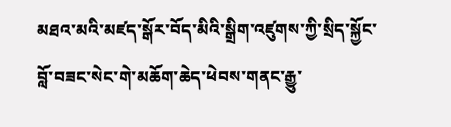མཐའ་མའི་མཛད་སྒོར་བོད་མིའི་སྒྲིག་འཛུགས་ཀྱི་སྲིད་སྐྱོང་བློ་བཟང་སེང་གེ་མཆོག་ཆེད་ཕེབས་གནང་རྒྱུ་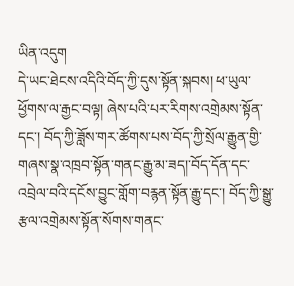ཡིན་འདུག
དེ་ཡང་ཐེངས་འདིའི་བོད་ཀྱི་དུས་སྟོན་སྐབས། ཕ་ཡུལ་ཕྱོགས་ལ་རྒྱང་བལྟ། ཞེས་པའི་པར་རིགས་འགྲེམས་སྟོན་དང་། བོད་ཀྱི་ཟློས་གར་ཚོགས་པས་བོད་ཀྱི་སྲོལ་རྒྱུན་གྱི་གཞས་སྣ་འཁྲབ་སྟོན་གནང་རྒྱུ་མ་ཟད།་བོད་དོན་དང་འབྲེལ་བའི་དངོས་བྱུང་གློག་བརྙན་སྟོན་རྒྱུ་དང་། བོད་ཀྱི་སྒྱུ་རྩལ་འགྲེམས་སྟོན་སོགས་གནང་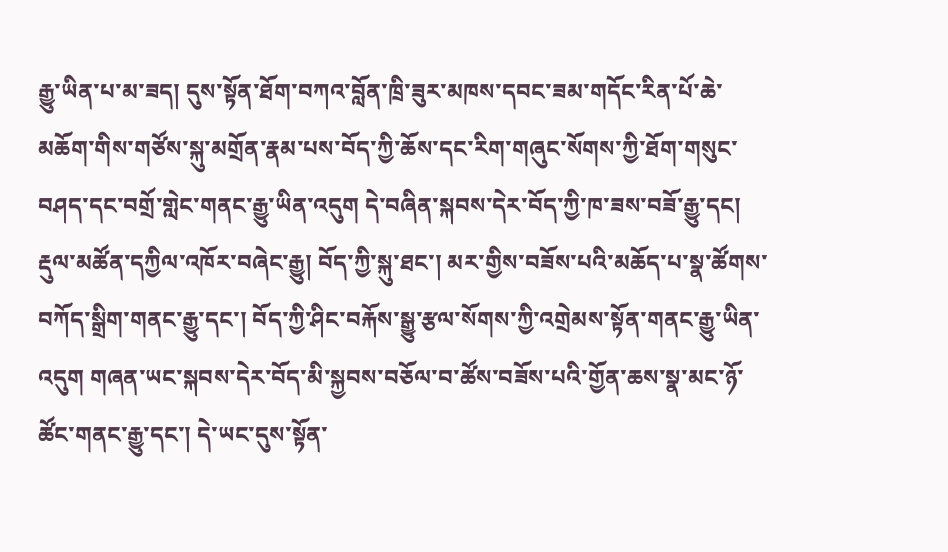རྒྱུ་ཡིན་པ་མ་ཟད། དུས་སྟོན་ཐོག་བཀའ་བློན་ཁྲི་ཟུར་མཁས་དབང་ཟམ་གདོང་རིན་པོ་ཆེ་མཆོག་གིས་གཙོས་སྐུ་མགྲོན་རྣམ་པས་བོད་ཀྱི་ཆོས་དང་རིག་གཞུང་སོགས་ཀྱི་ཐོག་གསུང་བཤད་དང་བགྲོ་གླེང་གནང་རྒྱུ་ཡིན་འདུག དེ་བཞིན་སྐབས་དེར་བོད་ཀྱི་ཁ་ཟས་བཟོ་རྒྱུ་དང། རྡུལ་མཚོན་དཀྱིལ་འཁོར་བཞེང་རྒྱུ། བོད་ཀྱི་སྐུ་ཐང་། མར་གྱིས་བཟོས་པའི་མཆོད་པ་སྣ་ཚོགས་བཀོད་སྒྲིག་གནང་རྒྱུ་དང་། བོད་ཀྱི་ཤིང་བརྐོས་སྒྱུ་རྩལ་སོགས་ཀྱི་འགྲེམས་སྟོན་གནང་རྒྱུ་ཡིན་འདུག གཞན་ཡང་སྐབས་དེར་བོད་མི་སྐྱབས་བཅོལ་བ་ཚོས་བཟོས་པའི་གྱོན་ཆས་སྣ་མང་ཉོ་ཚོང་གནང་རྒྱུ་དང་། དེ་ཡང་དུས་སྟོན་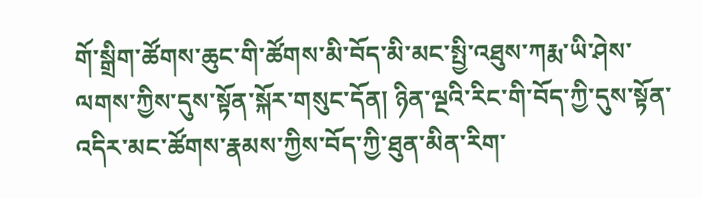གོ་སྒྲིག་ཚོགས་ཆུང་གི་ཚོགས་མི་བོད་མི་མང་སྤྱི་འཐུས་ཀརྨ་ཡི་ཤེས་ལགས་ཀྱིས་དུས་སྟོན་སྐོར་གསུང་དོན། ཉིན་ལྔའི་རིང་གི་བོད་ཀྱི་དུས་སྟོན་འདིར་མང་ཚོགས་རྣམས་ཀྱིས་བོད་ཀྱི་ཐུན་མིན་རིག་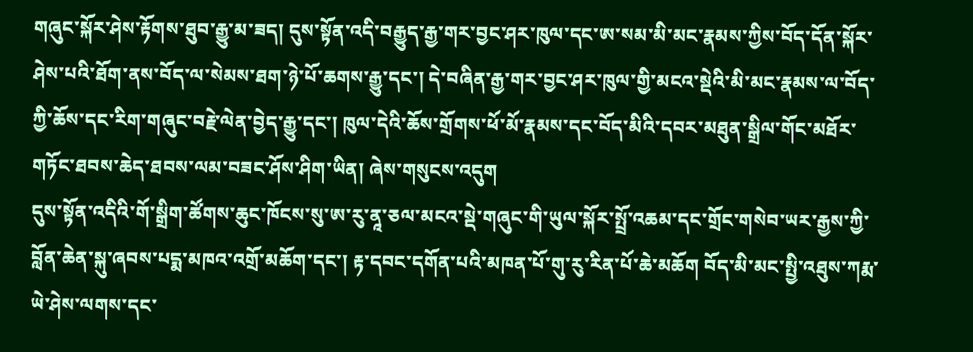གཞུང་སྐོར་ཤེས་རྟོགས་ཐུབ་རྒྱུ་མ་ཟད། དུས་སྟོན་འདི་བརྒྱུད་རྒྱ་གར་བྱང་ཤར་ཁུལ་དང་ཨ་སམ་མི་མང་རྣམས་ཀྱིས་བོད་དོན་སྐོར་ཤེས་པའི་ཐོག་ནས་བོད་ལ་སེམས་ཐག་ཉེ་པོ་ཆགས་རྒྱུ་དང་། དེ་བཞིན་རྒྱ་གར་བྱང་ཤར་ཁུལ་གྱི་མངའ་སྡེའི་མི་མང་རྣམས་ལ་བོད་ཀྱི་ཆོས་དང་རིག་གཞུང་བརྗེ་ལེན་བྱེད་རྒྱུ་དང་། ཁུལ་དེའི་ཆོས་གྲོགས་ཕོ་མོ་རྣམས་དང་བོད་མིའི་དབར་མཐུན་སྒྲིལ་གོང་མཐོར་གཏོང་ཐབས་ཆེད་ཐབས་ལམ་བཟང་ཤོས་ཤིག་ཡིན། ཞེས་གསུངས་འདུག
དུས་སྟོན་འདིའི་གོ་སྒྲིག་ཚོགས་ཆུང་ཁོངས་སུ་ཨ་རུ་ནཱ་ཅལ་མངའ་སྡེ་གཞུང་གི་ཡུལ་སྐོར་སྤྲོ་འཆམ་དང་གྲོང་གསེབ་ཡར་རྒྱས་ཀྱི་བློན་ཆེན་སྐུ་ཞབས་པདྨ་མཁའ་འགྲོ་མཆོག་དང་། རྟ་དབང་དགོན་པའི་མཁན་པོ་གུ་རུ་རིན་པོ་ཆེ་མཆོག བོད་མི་མང་སྤྱི་འཐུས་ཀརྨ་ཡེ་ཤེས་ལགས་དང་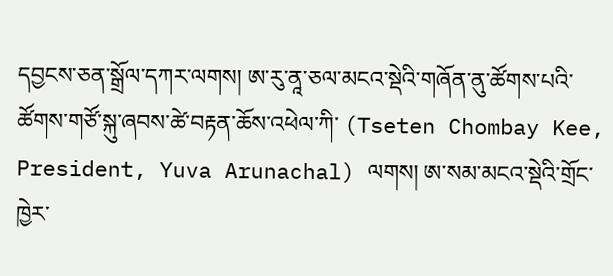དབྱངས་ཅན་སྒྲོལ་དཀར་ལགས། ཨ་རུ་ནཱ་ཅལ་མངའ་སྡེའི་གཞོན་ནུ་ཚོགས་པའི་ཚོགས་གཙོ་སྐུ་ཞབས་ཚེ་བརྟན་ཆོས་འཕེལ་ཀི་ (Tseten Chombay Kee, President, Yuva Arunachal) ལགས། ཨ་སམ་མངའ་སྡེའི་གྲོང་ཁྱེར་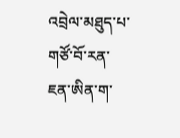འབྲེལ་མཐུད་པ་གཙོ་བོ་རན་ཇན་ཨིན་ག་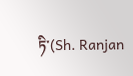ཏི་(Sh. Ranjan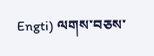Engti) ལགས་བཅས་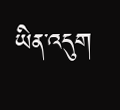ཡིན་འདུག